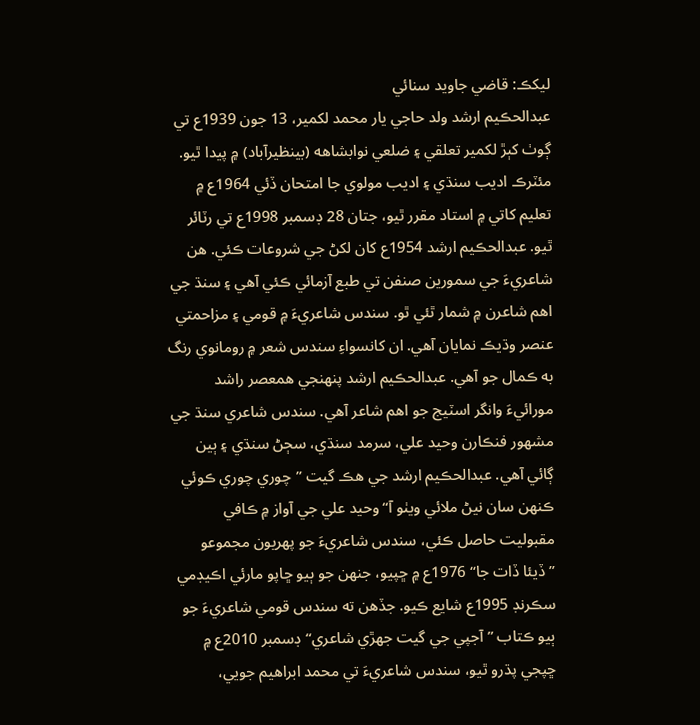ليکڪ: قاضي جاويد سنائي
عبدالحڪيم ارشد ولد حاجي يار محمد لکمير، 13 جون 1939ع تي ڳوٺ کٻڙ لکمير تعلقي ۽ ضلعي نوابشاهه (بينظيرآباد) ۾ پيدا ٿيو. مئٽرڪ اديب سنڌي ۽ اديب مولوي جا امتحان ڏئي 1964ع ۾ تعليم کاتي ۾ استاد مقرر ٿيو، جتان 28 ڊسمبر 1998ع تي رٽائر ٿيو. عبدالحڪيم ارشد 1954ع کان لکڻ جي شروعات ڪئي. هن شاعريءَ جي سمورين صنفن تي طبع آزمائي ڪئي آهي ۽ سنڌ جي اهم شاعرن ۾ شمار ٿئي ٿو. سندس شاعريءَ ۾ قومي ۽ مزاحمتي عنصر وڌيڪ نمايان آهي. ان کانسواءِ سندس شعر ۾ رومانوي رنگ به ڪمال جو آهي. عبدالحڪيم ارشد پنهنجي همعصر راشد مورائيءَ وانگر اسٽيج جو اهم شاعر آهي. سندس شاعري سنڌ جي مشهور فنڪارن وحيد علي، سرمد سنڌي، سڄڻ سنڌي ۽ ٻين ڳائي آهي. عبدالحڪيم ارشد جي هڪ گيت ”چوري چوري ڪوئي ڪنهن سان نيڻ ملائي ويٺو آ“ وحيد علي جي آواز ۾ ڪافي مقبوليت حاصل ڪئي، سندس شاعريءَ جو پهريون مجموعو ”ڏيئا ڏات جا“ 1976ع ۾ ڇپيو، جنهن جو ٻيو ڇاپو مارئي اڪيڊمي سڪرنڊ 1995ع شايع ڪيو. جڏهن ته سندس قومي شاعريءَ جو ٻيو ڪتاب ”آجپي جي گيت جهڙي شاعري“ ڊسمبر 2010ع ۾ ڇپجي پڌرو ٿيو، سندس شاعريءَ تي محمد ابراهيم جويي،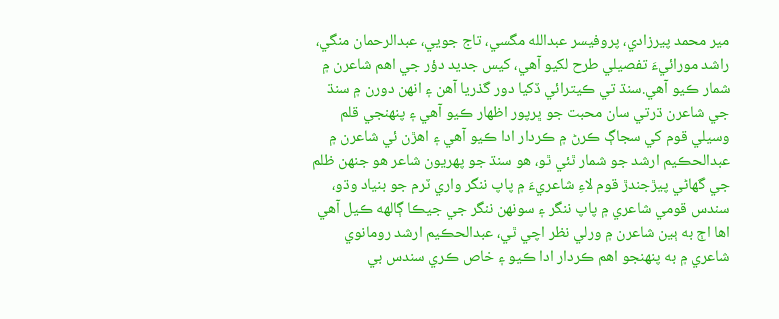مير محمد پيرزادي، پروفيسر عبدالله مگسي، تاج جويي، عبدالرحمان منگي، راشد مورائيءَ تفصيلي طرح لکيو آهي، کيس جديد دؤر جي اهم شاعرن ۾ شمار ڪيو آهي.سنڌ تي ڪيترائي ڏکيا دور گذريا آهن ۽ انهن دورن ۾ سنڌ جي شاعرن ڌرتي سان محبت جو ڀرپور اظهار ڪيو آهي ۽ پنهنجي قلم وسيلي قوم کي سجاڳ ڪرڻ ۾ ڪردار ادا ڪيو آهي ۽ اهڙن ئي شاعرن ۾ عبدالحڪيم ارشد جو شمار ٿئي ٿو، هو سنڌ جو پهريون شاعر هو جنهن ظلم جي گهاڻي پيڙجندڙ قوم لاءِ شاعريءَ ۾ پاپ ننگر واري ٽرم جو بنياد وڌو، سندس قومي شاعري ۾ پاپ ننگر ۽ سونهن ننگر جي جيڪا ڳالهه ڪيل آهي اها اڄ به ٻين شاعرن ۾ ورلي نظر اچي ٿي، عبدالحڪيم ارشد رومانوي شاعري ۾ به پنهنجو اهم ڪردار ادا ڪيو ۽ خاص ڪري سندس بي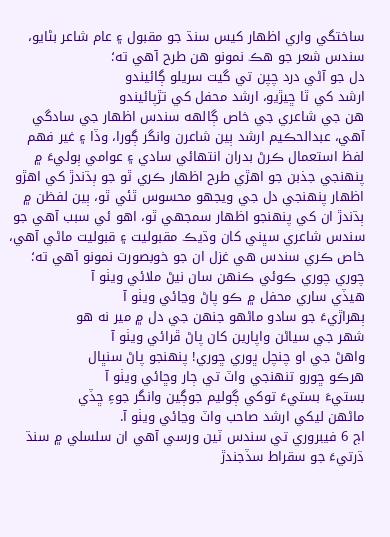ساختگي واري اظهار کيس سنڌ جو مقبول ۽ عام شاعر بڻايو، سندس شعر جو هڪ نمونو هن طرح آهي ته؛
دل جو آڻي درد چپن تي گيت سريلو ڳائيندو
ارشد کي ٿا ڇيڙيو، ارشد محفل کي تڙپائيندو
هن جي شاعري جي خاص ڳالهه سندس اظهار جي سادگي آهي، عبدالحڪيم ارشد ٻين شاعرن وانگر ڳورا، وڏا ۽ غير فهم لفظ استعمال ڪرڻ بدران انتهائي سادي ۽ عوامي ٻوليءَ ۾ پنهنجي جذبن جو اهڙي طرح اظهار ڪري ٿو جو ٻڌندڙ کي اهڙو اظهار پنهنجي دل جي ويجهو محسوس ٿئي ٿو، ٻين لفظن ۾ ٻڌندڙ ان کي پنهنجو اظهار سمجهي ٿو، اهو ئي سبب آهي جو سندس شاعري سڀني کان وڌيڪ مقبوليت ۽ قبوليت ماڻي آهي، خاص ڪري سندس هي غزل ان جو خوبصورت نمونو آهي ته؛
چوري چوري ڪوئي ڪنهن سان نيڻ ملائي ويٺو آ
هيڏي ساري محفل ۾ ڪو پاڻ وڃائي ويٺو آ
ٻهراڙيءَ جو سادو ماڻهو جنهن جي دل ۾ مير نه هو
شهر جي سياڻن واپارين کان پاڻ ڦرائي ويٺو آ
واهڻ جي او چنچل ڀوري ڇوري! پنهنجو پاڻ سنڀال
هرڪو ڇورو تنهنجي واٽ تي ڄار وڇائي ويٺو آ
بستيءَ بستيءَ توکي ڳوليم جوڳين وانگر جوءِ ڇڏي
ماڻهن ليکي ارشد صاحب واٽ وڃائي ويٺو آ.
اڄ 6 فيبروري تي سندس ٽين ورسي آهي ان سلسلي ۾ سنڌ ڌرتيءَ جو سقراط سڏجندڙ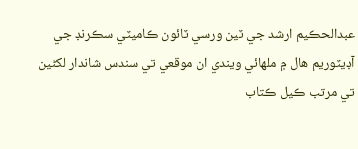عبدالحڪيم ارشد جي ٽين ورسي ٽائون ڪاميٽي سڪرنڊ جي آڊيٽوريم ھال ۾ ملهائي ويندي ان موقعي تي سندس شاندار لکڻين تي مرتب ڪيل ڪتاب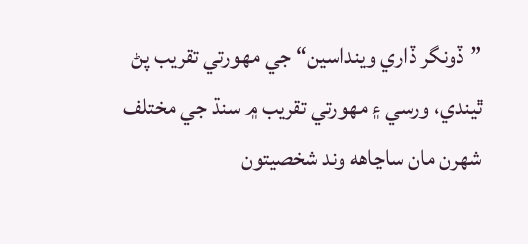”ڏونگر ڏاري وينداسين“ جي مھورتي تقريب پڻ ٿيندي، ورسي ۽ مهورتي تقريب ۾ سنڌ جي مختلف شهرن مان ساڃاھه وند شخصيتون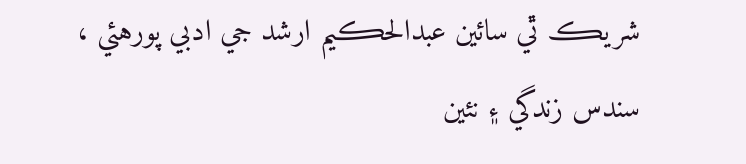شريڪ ٿي سائين عبدالحڪيم ارشد جي ادبي پورهئي ، سندس زندگي ۽ نئين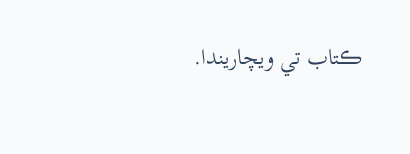ڪتاب تي ويچاريندا.